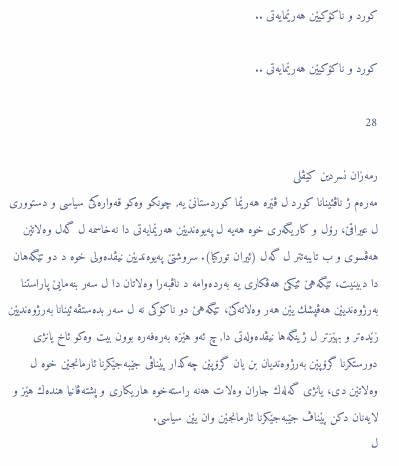كورد و ناكۆكیێن هه‌رێمایه‌تى ..

كورد و ناكۆكیێن هه‌رێمایه‌تى ..

28

رمه‌زان نسردین كێڤلى
مه‌ره‌م ژ ناڤئینانا كورد ل ڤێره‌ هه‌رێما كوردستانێ یه‌, چونكو وه‌كو قه‌واره‌كێ سیاسى و دستوورى ل عیراقێ، رۆل و كاریگه‌رى خوه‌ هه‌یه‌ ل په‌یوه‌ندیێن هه‌رێمایه‌تى دا نه‌خاسمه‌ ل گه‌ل وه‌لاتێن هه‌ڤسوی و ب تایبه‌تتر ل گه‌ل (ئیران توركیا). سروشتێ په‌یوه‌ندیێن نیڤده‌ولى خوه‌ د دو تێگه‌هان دا دبینیت، تێگه‌هێ ئێكێ هه‌ڤكارى یه‌ به‌رده‌وامه‌ د ناڤبه‌را وه‌لاتان دا ل سه‌ر بنه‌مایێ پاراستنا به‌رژوه‌ندیێن هه‌ڤپشك یێن هه‌ر وه‌لاته‌كێ، تێگه‌هێ دو ناكۆكى نه‌ ل سه‌ر بده‌ستڤه‌ئینانا به‌رژوه‌ندیێن زێده‌تر و بهێزتر ل ژینگه‌ها نیڤده‌وله‌تى دا, چ ئه‌و هێزه‌ به‌ره‌فه‌ره بوون بیت وه‌كو ئاخ یانژى دورستكرنا گرۆپێن به‌رژوه‌ندیان بن یان گرۆپێن چه‌كدار پێناڤى جێبه‌جێكرنا ئارمانجێن خوه‌ ل وه‌لاتێن دى، یانژى گه‌له‌ك جاران وه‌لات هه‌نه‌ راسته‌خوه‌ هاریكارى و پشته‌ڤانیا هنده‌ك هێز و لایه‌نان دكن پێناڤ جێبه‌جێكرنا ئارمانجێن وان یێن سیاسى.
ل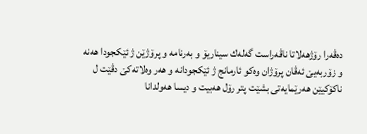ده‌ڤه‌را رۆژهه‌لاتا ناڤه‌راست گه‌له‌ك سیناریۆ و به‌رنامه‌ و پرۆژێن ژ ئێكجودا هه‌نه‌ و زۆربه‌یێ ئه‌ڤان پرۆژان وه‌كو ئارمانج ژ ئێكجودانه‌ و هه‌ر وه‌لاته‌كێ دڤێت ل ناكۆكیێن هه‌رێمایه‌تى بشێت پتر رۆل هه‌بیت و دیسا هه‌ولدانا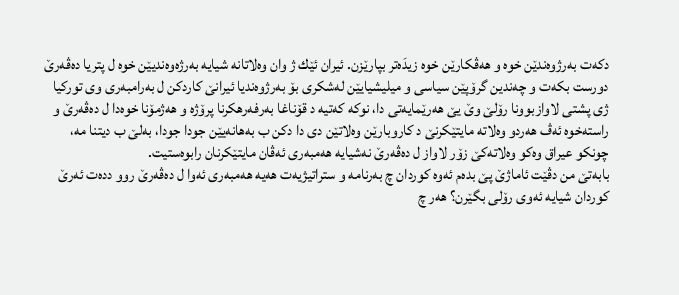دكه‌ت به‌رژوه‌ندێن خوه‌ و هه‌ڤكارێن خوه‌ زیدَه‌تر بپارێزن. ئیران ئێك ژ وان وه‌لاتانه‌ شیایه‌ به‌رژه‌وه‌ندیێن خوه‌ ل پتریا ده‌ڤه‌رێ دورست بكه‌ت و چه‌ندین گرۆپێن سیاسى و میلیشیایێن له‌شكرى بۆ به‌رژوه‌ندیا ئیرانێ كاردكن ل به‌رامبه‌رى وى توركیا ژى پشتى لاوازبوونا رۆلێ وێ یێ هه‌رێمایه‌تى دا، نوكه‌ كه‌تیه‌ د قۆناغا به‌رفه‌رهكرنا پرۆژه‌ و هه‌ژمۆنا خوه‌دا ل ده‌ڤه‌رێ و راسته‌خوه‌ ئه‌ڤ هه‌ردو وه‌لاته‌ مایتێكرنێ د كاروبارێن وه‌لاتێن دی دا دكن ب به‌هانه‌یێن جودا جودا، به‌لێ ب دیتنا مه‌، چونكو عیراق وه‌كو وه‌لاته‌كێ زۆر لاواز ل ده‌ڤه‌رێ نه‌شیایه‌ هه‌مبه‌رى ئه‌ڤان مایتێكرنان رابوه‌ستیت.
بابه‌تێ من دڤێت ئاماژێ پێ بده‌م ئه‌وه‌ كوردان چ به‌رنامه‌ و ستراتیژیه‌ت هه‌یه‌ هه‌مبه‌رى ئه‌وا ل ده‌ڤه‌رێ روو دده‌ت ئه‌رێ كوردان شیایه‌ ئه‌وى رۆلى بگێرن؟ هه‌ر چ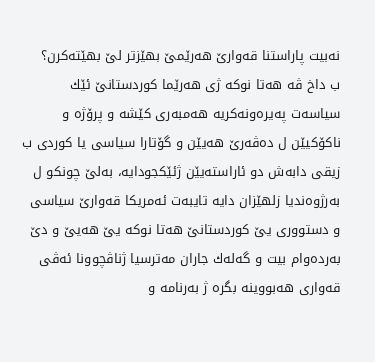نه‌بیت پاراستنا قه‌وارێ هه‌رێمێ بهێزتر لێ بهێته‌كرن؟
ب داخ ڤه‌ هه‌تا نوكه‌ ژى هه‌رێما كوردستانێ ئێك سیاسه‌ت په‌یره‌ونه‌كریه‌ هه‌مبه‌رى كێشه‌ و پرۆژه‌ و ناكۆكیێن ل ده‌ڤه‌رێ هه‌یێن و گۆتارا سیاسى یا كوردى ب زیقى دابه‌ش دو ئاراسته‌یێن ژئێكجودایه‌، به‌لێ چونكو ل به‌رژوه‌ندیا زلهێزان دایه‌ تایبه‌ت ئه‌مریكا قه‌وارێ سیاسى و دستوورى یێ كوردستانێ هه‌تا نوكه‌ یێ هه‌یێ و دێ به‌رده‌وام بیت و گه‌له‌ك جاران مه‌ترسیا ژناڤچوونا ئه‌ڤى قه‌وارى هه‌بووینه‌ بگره‌ ژ به‌رنامه‌ و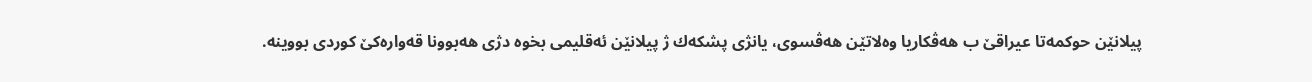پیلانێن حوكمه‌تا عیراقێ ب هه‌ڤكاریا وه‌لاتێن هه‌ڤسوی، یانژى پشكه‌ك ژ پیلانێن ئه‌قلیمى بخوه‌ دژى هه‌بوونا قه‌واره‌كێ كوردى بووینه‌.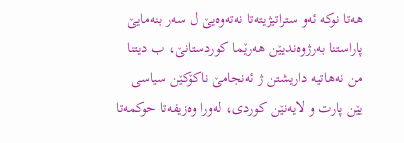هه‌تا نوكه‌ ئه‌و ستراتیژیته‌تا نه‌ته‌وه‌یێ ل سه‌ر بنه‌مایێ پاراستنا به‌رژوه‌ندیێن هه‌رێما كوردستانێ، ب دیتنا من نه‌هاتیه‌ داریشتن ژ ئه‌نجامێ ناكۆكێن سیاسى یێن پارت و لایه‌نێن كوردى، له‌ورا وه‌زیفه‌تا حوكمه‌تا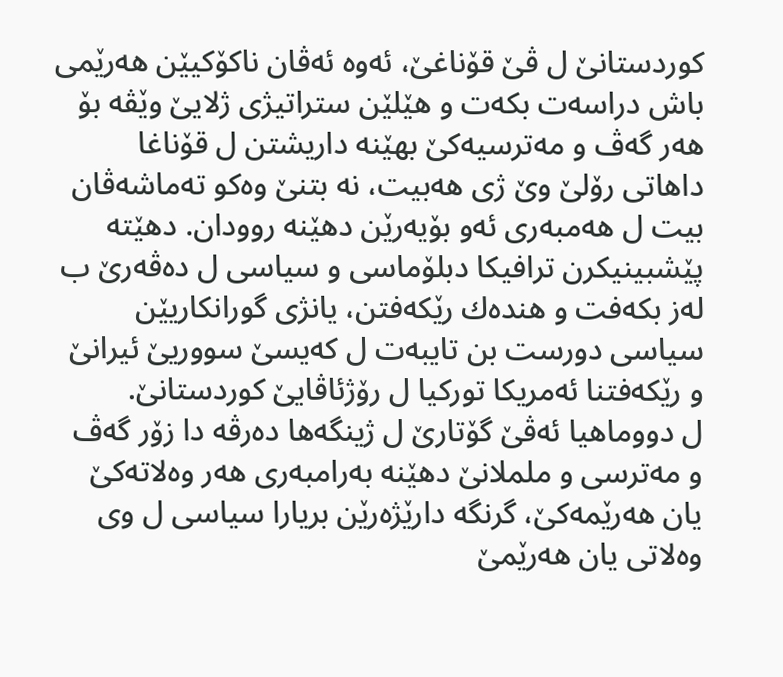كوردستانێ ل ڤێ قۆناغێ، ئه‌وه‌ ئه‌ڤان ناكۆكیێن هه‌رێمى باش دراسه‌ت بكه‌ت و هێلێن ستراتیژى ژلایێ وێڤه‌ بۆ هه‌ر گه‌ڤ و مه‌ترسیه‌كێ بهێنه‌ داریشتن ل قۆناغا داهاتى رۆلێ وێ ژى هه‌بیت، نه‌ بتنێ وه‌كو ته‌ماشه‌ڤان بیت ل هه‌مبه‌رى ئه‌و بۆیه‌رێن دهێنه‌ روودان. دهێته‌ پێشبینیكرن ترافیكا دبلۆماسى و سیاسى ل ده‌ڤه‌رێ ب له‌ز بكه‌فت و هنده‌ك رێكه‌فتن، یانژى گورانكاریێن سیاسى دورست بن تایبه‌ت ل كه‌یسێ سووریێ ئیرانێ و رێكه‌فتنا ئه‌مریكا توركیا ل رۆژئاڤایێ كوردستانێ.
ل دووماهیا ئه‌ڤێ گۆتارێ ل ژینگه‌ها ده‌رڤه‌ دا زۆر گه‌ڤ و مه‌ترسى و ململانێ دهێنه‌ به‌رامبه‌رى هه‌ر وه‌لاته‌كێ یان هه‌رێمه‌كێ، گرنگه‌ دارێژه‌رێن بریارا سیاسى ل وى وه‌لاتى یان هه‌رێمێ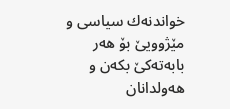خواندنه‌ك سیاسى و مێژوویێ بۆ هه‌ر بابه‌ته‌كێ بكه‌ن و هه‌ولدانان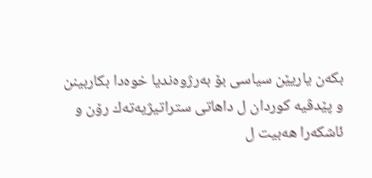بكه‌ن یاریێن سیاسى بۆ به‌رژوه‌ندیا خوه‌دا بكاربینن و پێدڤیه‌ كوردان ل داهاتى ستراتیژیه‌ته‌ك رۆن و ئاشكه‌را هه‌بیت ل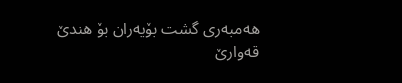هه‌مبه‌رى گشت بۆیه‌ران بۆ هندێ قه‌وارێ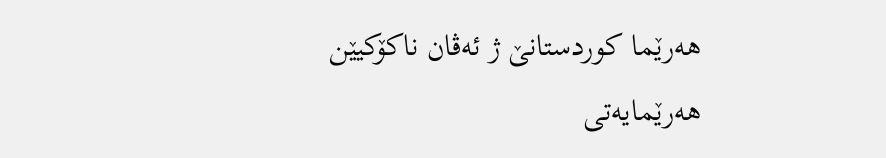هه‌رێما كوردستانێ ژ ئه‌ڤان ناكۆكیێن هه‌رێمایه‌تى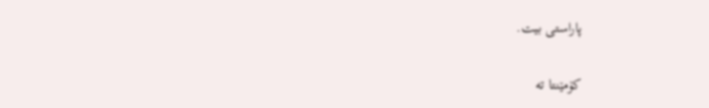پاراستى بیت.

کۆمێنتا تە